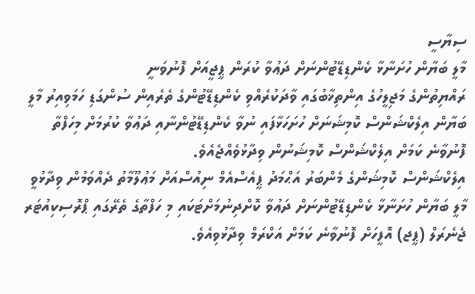ސިޔާސީ
މާލީ ބަޔާން ހުށަނާޅާ ކެންޑިޑޭޓުންނަށް ދަޢުވާ ކުރަން ޕީޖީއަށް ފޮނުވަނީ
ރައްޔިތުންގެ މަޖިލީހުގެ އިންތިޚާބުގައި ވާދަކުރެއްވި ކެންޑިޑޭޓުންގެ ތެރެއިން ސުންގަޑި ހަމަވިއިރު މާލީ ބަޔާން އިލެކްޝަންސް ކޮމިޝަނަށް ހުށަހަޅާފައި ނުވާ ކެންޑިޑޭޓުންނާއި ދަޢުވާ ކުރުމަށް މިހަފްތާ ފޮނުވާނެ ކަމަށް އިލެކްޝަންސް ކޮމިޝަނުން ވިދާޅުވެއްޖެއެވެ.
އިލެކްޝަންސް ކޮމިޝަންގެ މެންބަރު އަޙްމަދު ޕީއެސްއެމް ނިއުސްއަށް މަޢުލޫމާތު ދެއްވަމުން ވިދާޅުވީ މާލީ ބަޔާން ހުށަނާޅާ ކެންޑިޑޭޓުންނަށް ދަޢުވާ ކޮށްދިނުމަށްޓަކައި މި ހަފްތާގެ ތެރޭގައި ޕްރޮސިކިއުޓަރ ޖެނެރަލް (ޕީޖ) އޮފީހަށް ފޮނުވާނެ ކަމަށް އަކްރަމް ވިދާޅުވިއެވެ.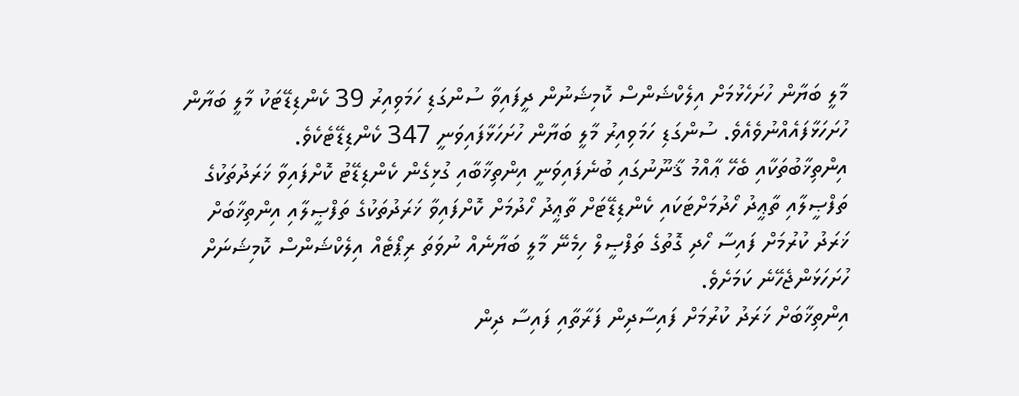މާލީ ބަޔާން ހުށަހެޅުމަށް އިލެކްޝަންސް ކޮމިޝަނުން ދީފައިވާ ސުންގަޑި ހަމަވިއިރު 39 ކެންޑިޑޭޓަކު މާލީ ބަޔާން ހުށަހަޅާފައެއްނުވެއެވެ. ސުންގަޑި ހަމަވިއިރު މާލީ ބަޔާން ހުށަހަޅާފައިވަނީ 347 ކެންޑިޑޭޓެކެވެ.
އިންތިޚާބުތަކާއި ބެހޭ ޢާއްމު ޤާނޫނުގައި ބުނެފައިވަނީ އިންތިޚާބާއި ގުޅިގެން ކެންޑިޑޭޓު ކޮށްފައިވާ ޚަރަދުތަކުގެ ތަފްޞީލާއި ތާޢީދު ހޯދުމަށްޓަކައި ކެންޑިޑޭޓަށް ތާޢީދު ހޯދުމަށް ކޮށްފައިވާ ޚަރަދުތަކުގެ ތަފްޞީލާއި އިންތިޚާބަށް ޚަރަދު ކުރުމަށް ފައިސާ ހޯދި ގޮތުގެ ތަފްޞީލް ހިމެނޭ މާލީ ބަޔާނެއް ނުވަތަ ރިޕޯޓެއް އިލެކްޝަންސް ކޮމިޝަނަށް ހުށަހަޅަންޖެހޭނެ ކަމަށެވެ.
އިންތިޚާބަށް ޚަރަދު ކުރުމަށް ފައިސާދިން ފަރާތާއި ފައިސާ ދިން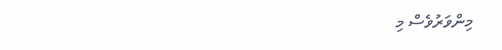މިންވަރުވެސް މި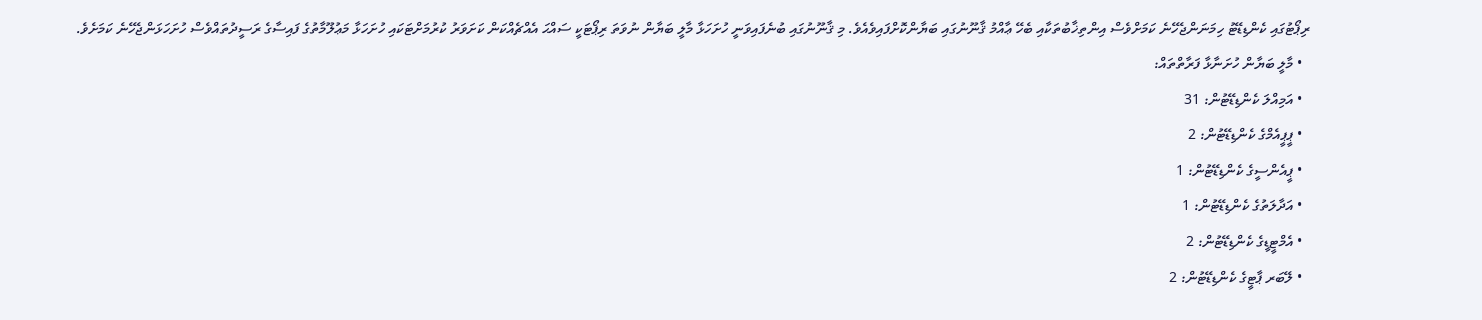ރިޕޯޓުގައި ކެންޑިޑޭޓު ހިމަނަންޖެހޭނެ ކަމަށްވެސް އިންތިޚާބުތަކާއި ބެހޭ ޢާއްމު ޤާނޫނުގައި ބަޔާންކޮށްފައިވެއެވެ. މި ޤާނޫނުގައި ބުނެފައިވަނީ ހުށަހަޅާ މާލީ ބަޔާން ނުވަތަ ރިޕޯޓަކީ ސައްޙަ އެއްޗެއްކަން ކަށަވަރު ކުރުމަށްޓަކައި ހުށަހަޅާ މަޢުލޫމާތުގެ ފައިސާގެ ރަސީދުތައްވެސް ހުށަހަޅަންޖެހޭނެ ކަމަށެވެ.
  • މާލީ ބަޔާން ހުށަނާޅާ ފަރާތްތައް:
  • އަމިއްލަ ކެންޑިޑޭޓުން: 31
  • ޕީޕީއެމްގެ ކެންޑިޑޭޓުން: 2
  • ޕީއެންސީގެ ކެންޑިޑޭޓުން: 1
  • އަދާލަތުގެ ކެންޑިޑޭޓުން: 1
  • އެމްޓީޑީގެ ކެންޑިޑޭޓުން: 2
  • ލޭބަރ ޕާޓީގެ ކެންޑިޑޭޓުން: 2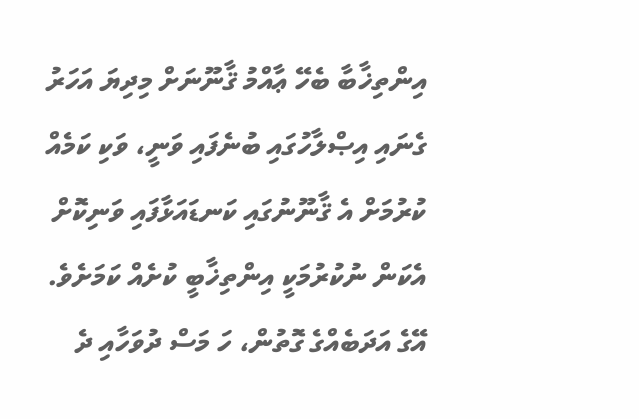އިންތިޚާބާ ބެހޭ ޢާއްމު ޤާނޫނަށް މިދިޔަ އަހަރު ގެނައި އިޞްލާހުގައި ބުނެފައި ވަނީ، ވަކި ކަމެއް ކުރުމަށް އެ ޤާނޫނުގައި ކަނޑައަޅާފައި ވަނިކޮށް އެކަން ނުކުރުމަކީ އިންތިޚާބީ ކުށެއް ކަމަށެވެ. އޭގެ އަދަބެއްގެ ގޮތުން، ހަ މަސް ދުވަހާއި ދެ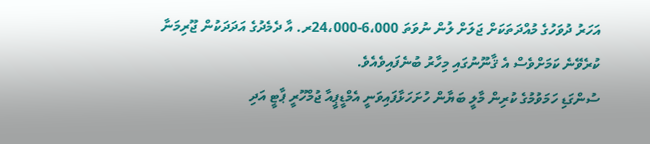އަހަރު ދުވަހުގެ މުއްދަތަކަށް ޖަލަށް ލުން ނުވަތަ 6،000-24،000ރ. އާ ދެމެދުގެ އަދަދަކުން ޖޫރިމަނާ ކުރެވޭނެ ކަމަށްވެސް އެ ޤާނޫނުގައި މިހާރު ބުނެފައިވެއެވެ.
ސުންގަޑި ހަމަވުމުގެ ކުރިން މާލީ ބަޔާން ހުށަހަޅާފައިވަނީ އެމްޑީޕީއާ ޖުމްހޫރީ ޕާޓީ އަދި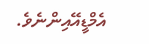އެމްޑީއޭއިންނެވެ.